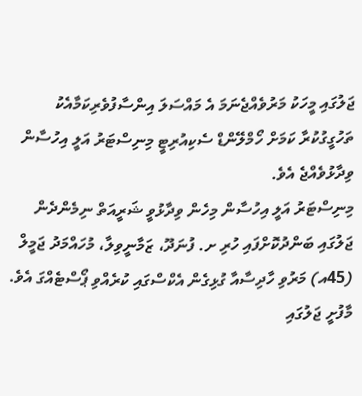ޖަލުގައި މީހަކު މަރުވެއްޖެނަމަ އެ މައްސަލަ އިންސާފުވެރިކަމާއެކު ތަހުގީގުކުރާ ކަމަށް ހޯމްލޭންޑް ސެކިއުރިޓީ މިނިސްޓަރު އަލީ އިހުސާން ވިދާޅުވެއްޖެ އެވެ.
މިނިސްޓަރު އަލީ އިހުސާން މިހެން ވިދާޅުވީ ޝަރީއަތް ނިމެންދެން ޖަލުގައި ބަންދުކޮށްފައި ހުރި ށ. ފުނަދޫ، ޒަމާނީވިލާ، މުހައްމަދު ޖަމީލް (45އ) މަރުވި ހާދިސާއާ ގުޅިގެން އެކްސްގައި ކުރެއްވި ޕޯސްޓެއްގަ އެވެ.
މާފުށީ ޖަލުގައި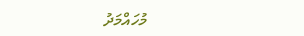މުހައްމަދު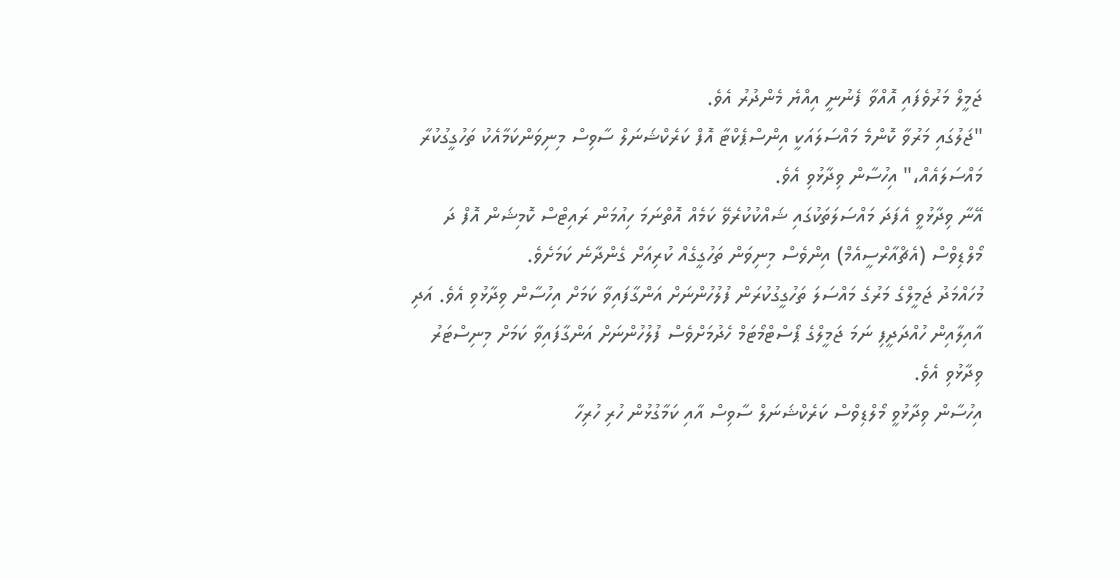ޖަމީލް މަރުވެފައި އޮއްވާ ފެނުނީ އިއްޔެ މެންދުރު އެވެ.
"ޖަލުގައި މަރުވާ ކޮންމެ މައްސަލައަކީ އިންސްޕެކްޓާ އޮފް ކަރެކްޝަނަލް ސާވިސް މިނިވަންކަމާއެކު ތަހުގީގުކުރާ މައްސަލައެއް،" އިހުސާން ވިދާޅުވި އެވެ.
އޭނާ ވިދާޅުވީ އެފަދަ މައްސަލަތަކުގައި ޝައްކުކުރެވޭ ކަމެއް އޮތްނަމަ ހިއުމަން ރައިޓްސް ކޮމިޝަން އޮފް ދަ މޯލްޑިވްސް (އެޗްއާރްސީއެމް) އިންވެސް މިނިވަން ތަހުގީގެއް ކުރިއަށް ގެންދާނެ ކަމަށެވެ.
މުހައްމަދު ޖަމީލްގެ މަރުގެ މައްސަލަ ތަހުގީގުކުރަން ފުލުހުންނަށް އަންގާފައިވާ ކަމަށް އިހުސާން ވިދާޅުވި އެވެ. އަދި އާއިލާއިން ހުއްދަދީފި ނަމަ ޖަމީލްގެ ޕޯސްޓްމޯޓަމް ހެދުމަށްވެސް ފުލުހުންނަށް އަންގާފައިވާ ކަމަށް މިނިސްޓަރު ވިދާޅުވި އެވެ.
އިހުސާން ވިދާޅުވީ މޯލްޑިވްސް ކަރެކްޝަނަލް ސާވިސް އާއި ކަމާގުޅުން ހުރި ހުރިހާ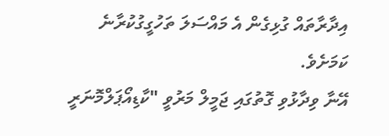އިދާރާތައް ގުޅިގެން އެ މައްސަލަ ތަހުގީގުކުރާނެ ކަމަށެވެ.
އޭނާ ވިދާޅުވި ގޮތުގައި ޖަމީލް މަރުވީ "ކާޑިއޯޕަލްމޮނަރީ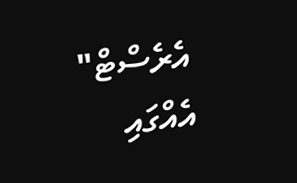އެރެސްޓް" އެއްގައި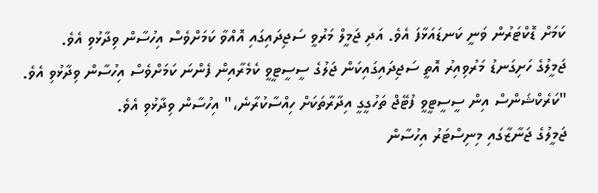ކަމަށް ޑޮކްޓަރުން ވަނީ ކަނޑައަޅާފަ އެވެ. އަދި ޖަމީލް މަރުވީ ސަޖިދައިގައި އޮއްވާ ކަމަށްވެސް އިހުސާން ވިދާޅުވި އެވެ.
ޖަމީލުގެ ހަށިގަނޑު މަރުވިއިރު އޮތީ ސަޖިދައިގައިކަން ޖަލުގެ ސީސީޓީވީ ކެމެރާއިން ފެންނަ ކަމަށްވެސް އިހުސާން ވިދާޅުވި އެވެ.
"ކަރެކްޝަންސް އިން ސީސީޓީވީ ފުޓޭޖް ތަހުގީގީ އިދާރާތަކަށް ހިއްސާކުރާނެ،" އިހުސާން ވިދާޅުވި އެވެ.
ޖަމީލުގެ ޖަނާޒާގައި މިނިސްޓަރު އިހުސާން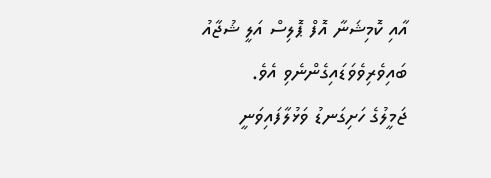އާއި ކޮމިޝަނާ އޮފް ޕޮލިސް އަލީ ޝުޖާއު ބައިވެރިވެވަޑައިގެންނެވި އެވެ.
ޖަމީލުގެ ހަށިގަނޑު ވަޅުލާފައިވަނީ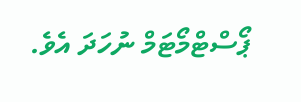ޕޯސްޓްމޯޓަމް ނުހަދަ އެވެ.